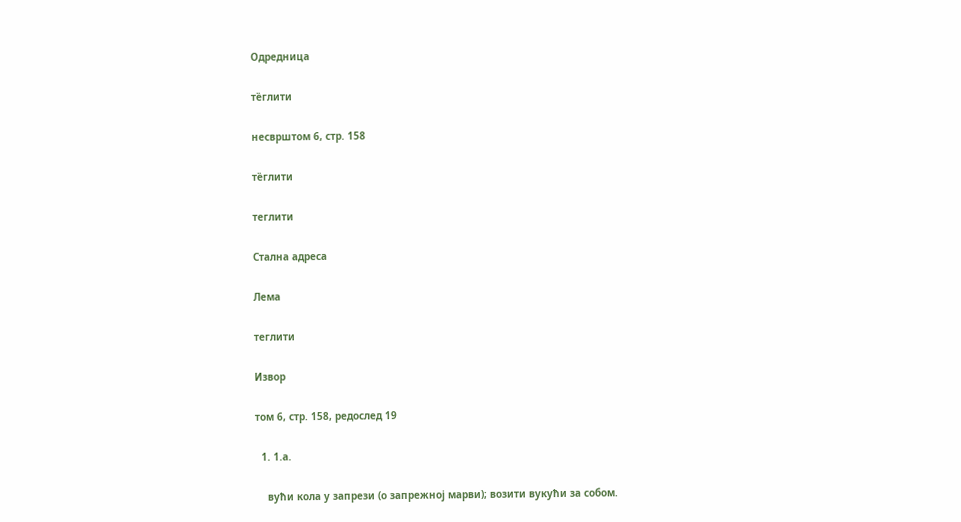Одредница

те̏глити

несврштом 6, стр. 158

те̏глити

теглити

Стална адреса

Лема

теглити

Извор

том 6, стр. 158, редослед 19

  1. 1.а.

    вући кола у запрези (о запрежној марви); возити вукући за собом.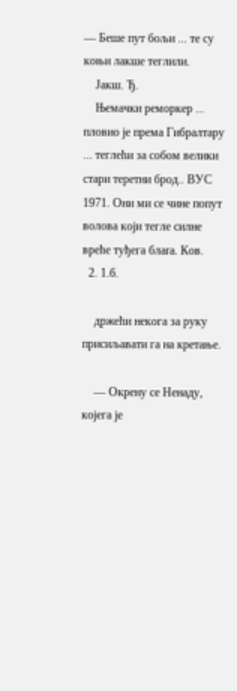— Беше пут бољи ... те су коњи лакше теглили.
    Јакш. Ђ.
    Њемачки реморкер ... пловио је према Гибралтару ... теглећи за собом велики стари теретни брод.. ВУС 1971. Они ми се чине попут волова који тегле силне вреће туђега блаrа. Ков.
  2. 1.б.

    држећи некога за руку присиљавати га на кретање.

    — Окрену се Ненаду, којега је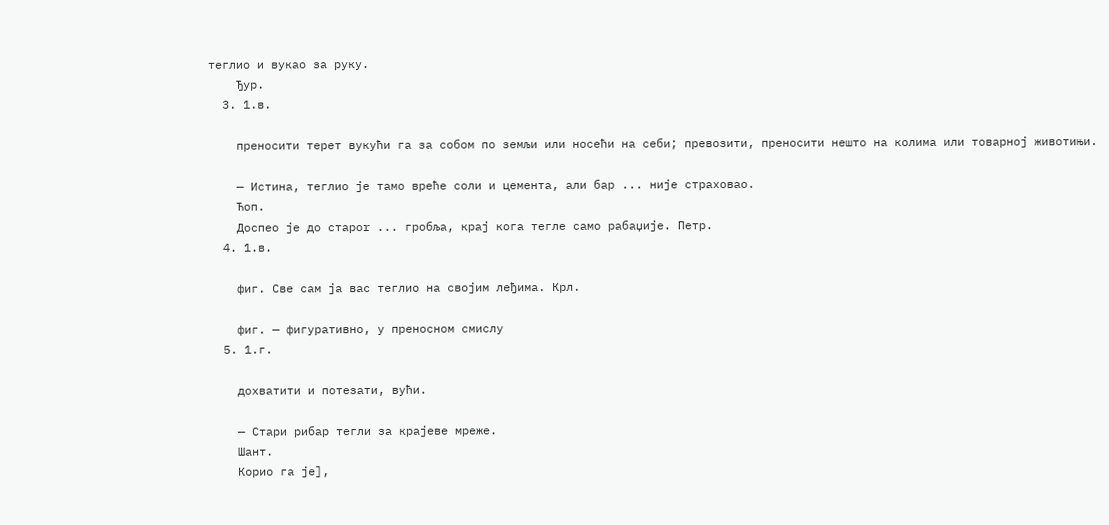теглио и вукао за руку.
    Ђур.
  3. 1.в.

    преносити терет вукући га за собом по земљи или носећи на себи; превозити, преносити нешто на колима или товарној животињи.

    — Истина, теглио је тамо вреће соли и цемента, али бар ... није страховао.
    Ћоп.
    Доспео је до староr ... гробља, крај кога тегле само рабаџије. Петр.
  4. 1.в.

    фиг. Све сам ја вас теглио на својим леђима. Крл.

    фиг. — фигуративно, у преносном смислу
  5. 1.г.

    дохватити и потезати, вући.

    — Стари рибар тегли за крајеве мреже.
    Шант.
    Корио га је],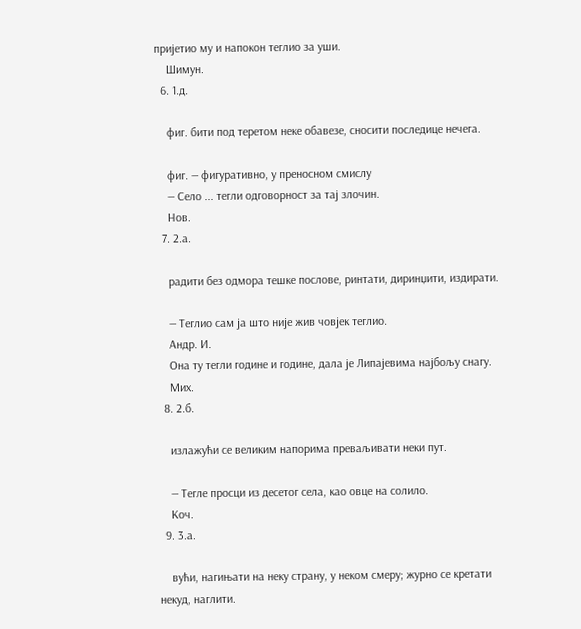пријетио му и напокон теглио за уши.
    Шимун.
  6. 1.д.

    фиг. бити под теретом неке обавезе, сносити последице нечега.

    фиг. — фигуративно, у преносном смислу
    — Село ... тегли одговорност за тај злочин.
    Нов.
  7. 2.а.

    радити без одмора тешке послове, ринтати, диринџити, издирати.

    — Теглио сам ја што није жив човјек теглио.
    Андр. И.
    Она ту тегли године и године, дала је Липајевима најбољу снагу.
    Мих.
  8. 2.б.

    излажући се великим напорима преваљивати неки пут.

    — Тегле просци из десетог села, као овце на солило.
    Коч.
  9. 3.а.

    вући, нагињати на неку страну, у неком смеру; журно се кретати некуд, наглити.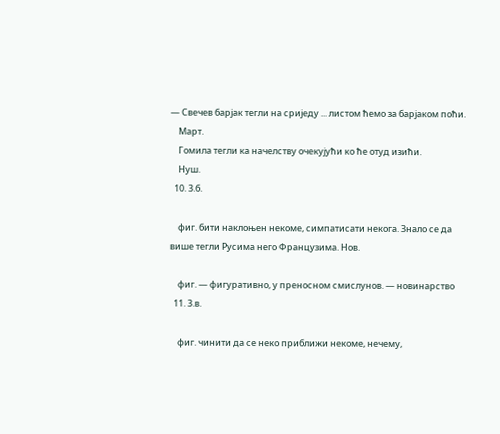— Свечев барјак тегли на сриједу ... листом ћемо за барјаком поћи.
    Март.
    Гомила тегли ка начелству очекујући ко ће отуд изићи.
    Нуш.
  10. 3.б.

    фиг. бити наклоњен некоме, симпатисати некога. Знало се да више тегли Русима него Французима. Нов.

    фиг. — фигуративно, у преносном смислунов. — новинарство
  11. 3.в.

    фиг. чинити да се неко приближи некоме, нечему,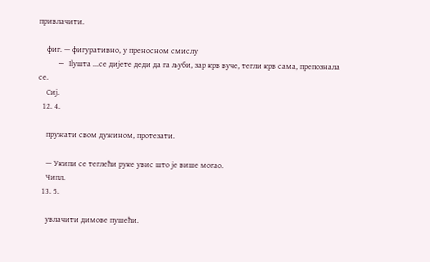привлачити.

    фиг. — фигуративно, у преносном смислу
    — Ilушта ...се дијете деди да га љуби, зар крв вуче, тегли крв сама, препознала се.
    Сиј.
  12. 4.

    пружати свом дужином, протезати.

    — Укипи се теглећи руке увис што је више моrао.
    Чипл.
  13. 5.

    увлачити димове пушећи.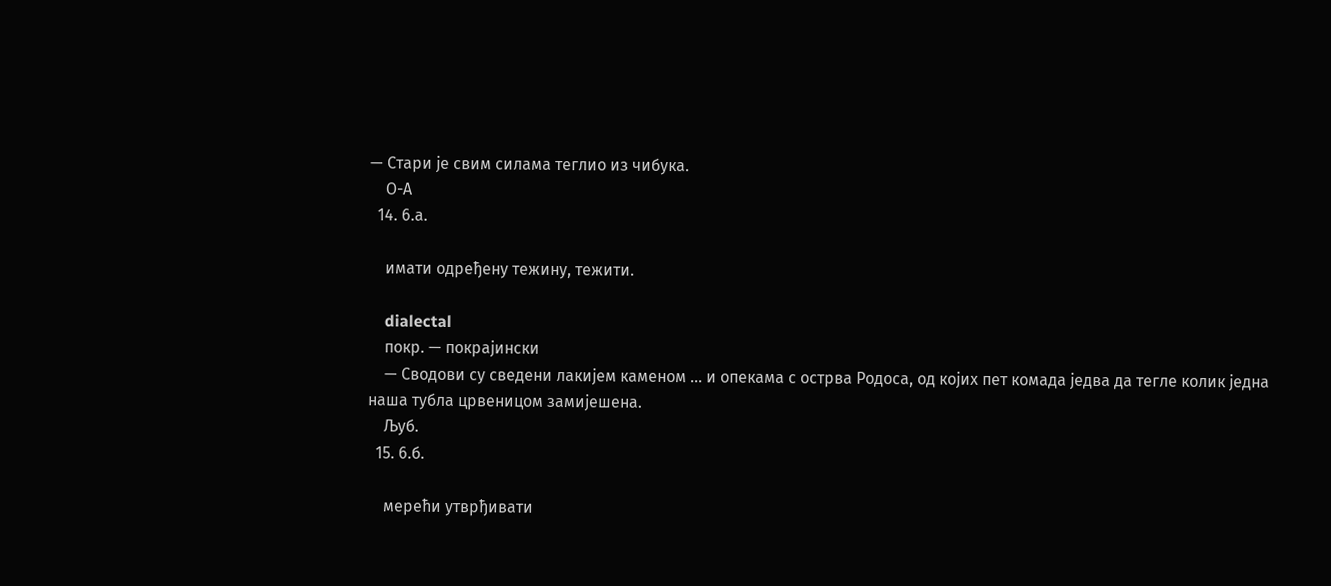— Стари је свим силама теглио из чибука.
    О-А
  14. 6.а.

    имати одређену тежину, тежити.

    dialectal
    покр. — покрајински
    — Сводови су сведени лакијем каменом ... и опекама с острва Родоса, од којих пет комада једва да тегле колик једна наша тубла црвеницом замијешена.
    Љуб.
  15. 6.б.

    мерећи утврђивати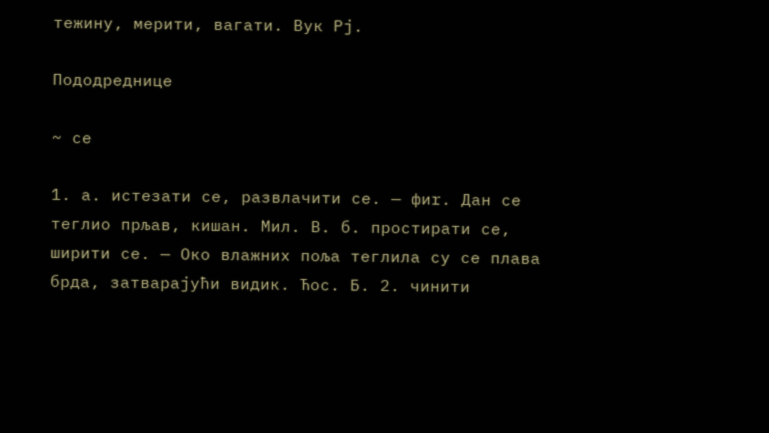тежину, мерити, вагати. Вук Рј.

Пододреднице

~ се

1. а. истезати се, развлачити се. — фиr. Дан се теглио прљав, кишан. Мил. В. б. простирати се, ширити се. — Око влажних поља теглила су се плава брда, затварајући видик. Ћос. Б. 2. чинити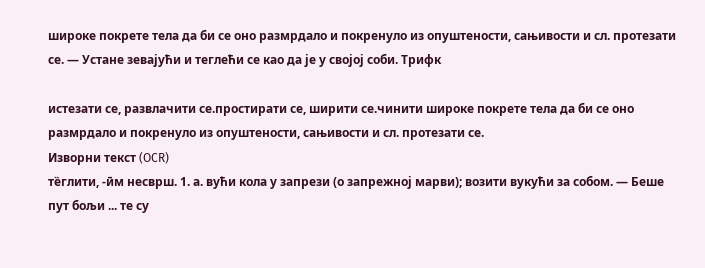широке покрете тела да би се оно размрдало и покренуло из опуштености, сањивости и сл. протезати се. — Устане зевајући и теглећи се као да је у својој соби. Трифк

истезати се, развлачити се.простирати се, ширити се.чинити широке покрете тела да би се оно размрдало и покренуло из опуштености, сањивости и сл. протезати се.
Изворни текст (OCR)
те̏глити, -ӣм несврш. 1. а. вући кола у запрези (о запрежној марви); возити вукући за собом. — Беше пут бољи ... те су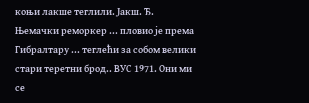коњи лакше теглили. Јакш. Ђ. Њемачки реморкер ... пловио је према Гибралтару ... теглећи за собом велики стари теретни брод.. ВУС 1971. Они ми се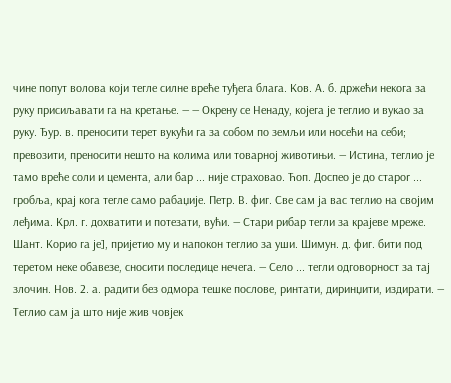чине попут волова који тегле силне вреће туђега блаrа. Ков. А. б. држећи некога за руку присиљавати га на кретање. — — Окрену се Ненаду, којега је теглио и вукао за руку. Ђур. в. преносити терет вукући га за собом по земљи или носећи на себи; превозити, преносити нешто на колима или товарној животињи. — Истина, теглио је тамо вреће соли и цемента, али бар ... није страховао. Ћоп. Доспео је до староr ... гробља, крај кога тегле само рабаџије. Петр. В. фиг. Све сам ја вас теглио на својим леђима. Крл. г. дохватити и потезати, вући. — Стари рибар тегли за крајеве мреже. Шант. Корио га је], пријетио му и напокон теглио за уши. Шимун. д. фиг. бити под теретом неке обавезе, сносити последице нечега. — Село ... тегли одговорност за тај злочин. Нов. 2. а. радити без одмора тешке послове, ринтати, диринџити, издирати. — Теглио сам ја што није жив човјек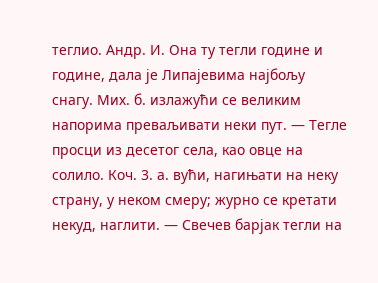теглио. Андр. И. Она ту тегли године и године, дала је Липајевима најбољу снагу. Мих. б. излажући се великим напорима преваљивати неки пут. — Тегле просци из десетог села, као овце на солило. Коч. 3. а. вући, нагињати на неку страну, у неком смеру; журно се кретати некуд, наглити. — Свечев барјак тегли на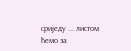сриједу ... листом ћемо за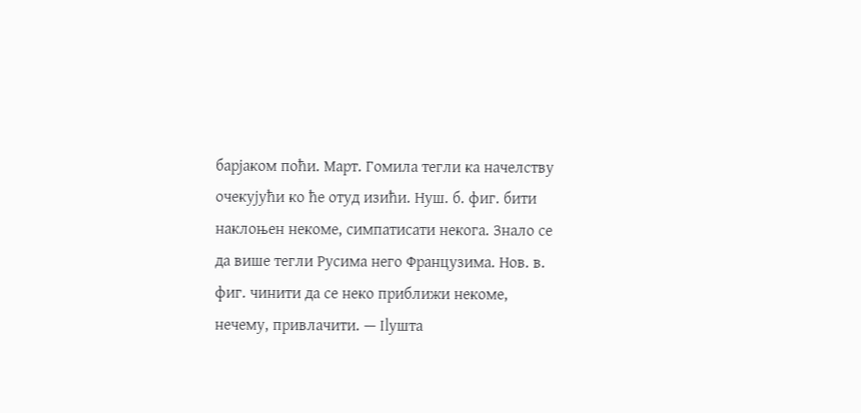барјаком поћи. Март. Гомила тегли ка начелству очекујући ко ће отуд изићи. Нуш. б. фиг. бити наклоњен некоме, симпатисати некога. Знало се да више тегли Русима него Французима. Нов. в. фиг. чинити да се неко приближи некоме, нечему, привлачити. — Ilушта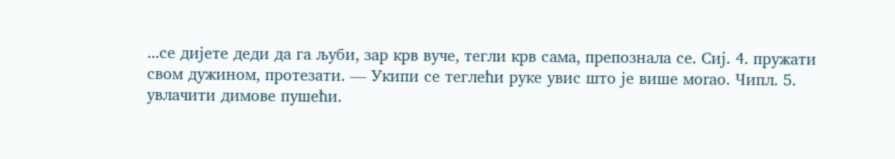...се дијете деди да га љуби, зар крв вуче, тегли крв сама, препознала се. Сиј. 4. пружати свом дужином, протезати. — Укипи се теглећи руке увис што је више моrао. Чипл. 5. увлачити димове пушећи.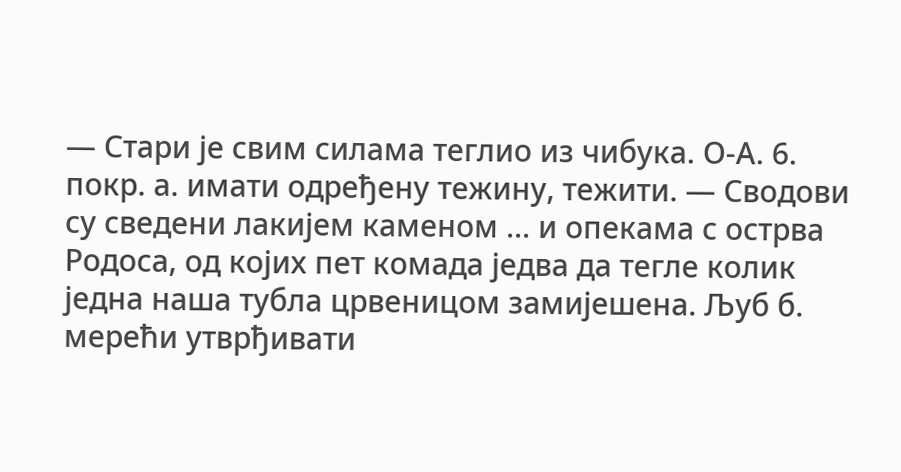— Стари је свим силама теглио из чибука. О-А. 6. покр. а. имати одређену тежину, тежити. — Сводови су сведени лакијем каменом ... и опекама с острва Родоса, од којих пет комада једва да тегле колик једна наша тубла црвеницом замијешена. Љуб б. мерећи утврђивати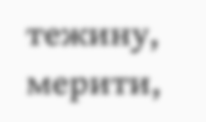тежину, мерити,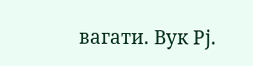вагати. Вук Рј.